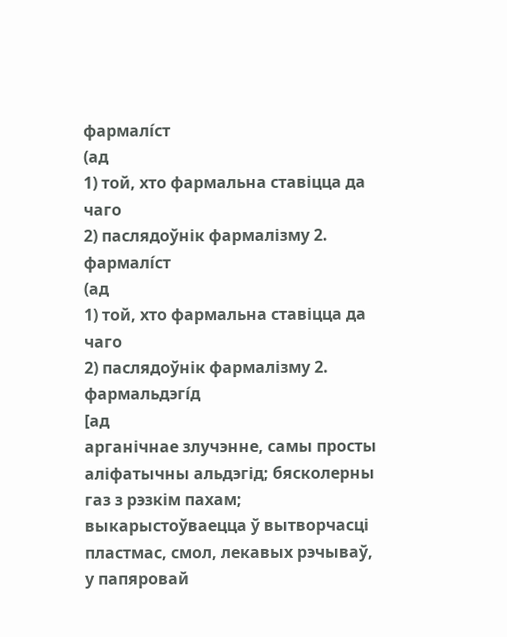фармалі́ст
(ад
1) той, хто фармальна ставіцца да чаго
2) паслядоўнік фармалізму 2.
фармалі́ст
(ад
1) той, хто фармальна ставіцца да чаго
2) паслядоўнік фармалізму 2.
фармальдэгі́д
[ад
арганічнае злучэнне, самы просты аліфатычны альдэгід; бясколерны газ з рэзкім пахам; выкарыстоўваецца ў вытворчасці пластмас, смол, лекавых рэчываў, у папяровай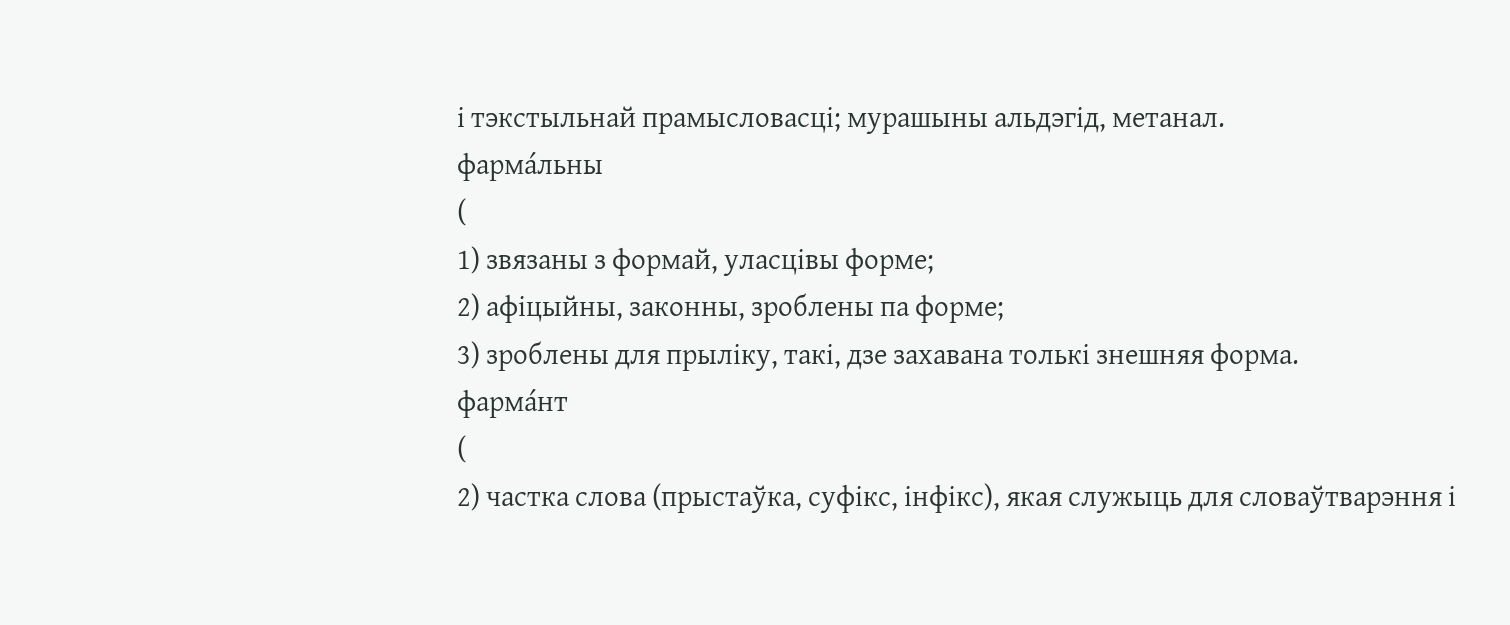і тэкстыльнай прамысловасці; мурашыны альдэгід, метанал.
фарма́льны
(
1) звязаны з формай, уласцівы форме;
2) афіцыйны, законны, зроблены па форме;
3) зроблены для прыліку, такі, дзе захавана толькі знешняя форма.
фарма́нт
(
2) частка слова (прыстаўка, суфікс, інфікс), якая служыць для словаўтварэння і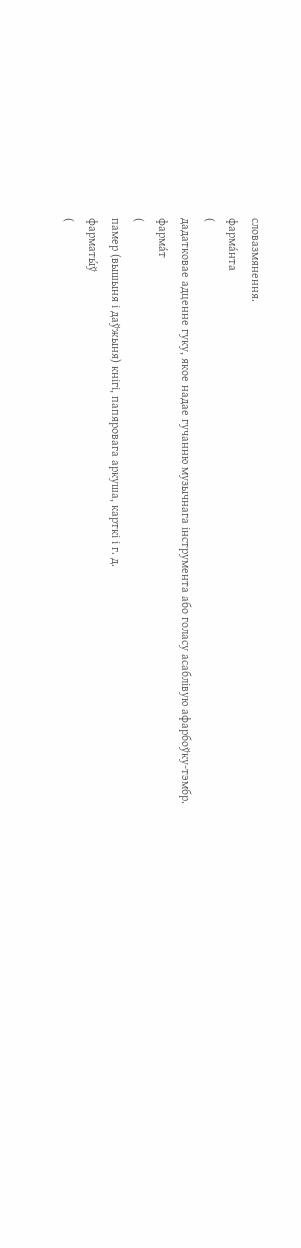словазмянення.
фарма́нта
(
дадатковае адценне гуку, якое надае гучанню музычнага інструмента або голасу асаблівую афарбоўку-тэмбр.
фарма́т
(
памер (вышыня і даўжыня) кнігі, папяровага аркуша, карткі і г. д.
фарматы́ў
(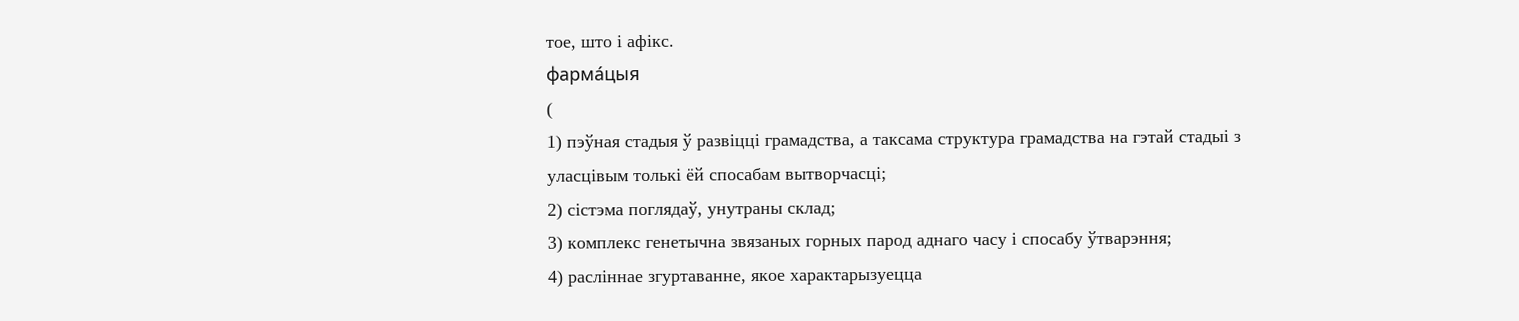тое, што і афікс.
фарма́цыя
(
1) пэўная стадыя ў развіцці грамадства, а таксама структура грамадства на гэтай стадыі з уласцівым толькі ёй спосабам вытворчасці;
2) сістэма поглядаў, унутраны склад;
3) комплекс генетычна звязаных горных парод аднаго часу і спосабу ўтварэння;
4) расліннае згуртаванне, якое характарызуецца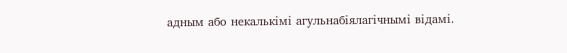адным або некалькімі агульнабіялагічнымі відамі.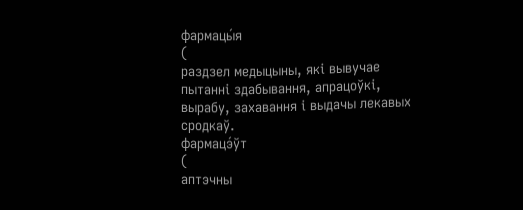фармацы́я
(
раздзел медыцыны, які вывучае пытанні здабывання, апрацоўкі, вырабу, захавання і выдачы лекавых сродкаў.
фармацэ́ўт
(
аптэчны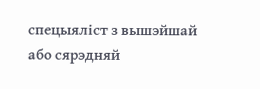спецыяліст з вышэйшай або сярэдняй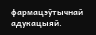фармацэўтычнай адукацыяй.